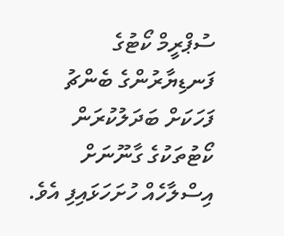ސުޕްރީމް ކޯޓުގެ ފަނޑިޔާރުންގެ ބެންޗު ފަހަކަށް ބަދަލުކުރަން ކޯޓުތަކުގެ ގާނޫނަށް އިސްލާހެއް ހުށަހަޅައިފި އެވެ.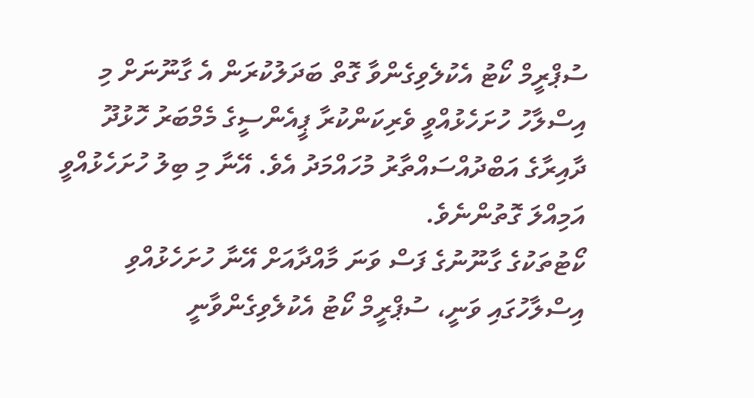ސުޕްރީމް ކޯޓު އެކުލެވިގެންވާ ގޮތް ބަދަލުކުރަން އެ ގާނޫނަށް މި އިސްލާހު ހުށަހެޅުއްވީ ވެރިކަންކުރާ ޕީއެންސީގެ މެމްބަރު ހޮޅުދޫ ދާއިރާގެ އަބްދުއްސައްތާރު މުހައްމަދު އެވެ. އޭނާ މި ބިލު ހުށަހެޅުއްވީ އަމިއްލަ ގޮތުންނެވެ.
ކޯޓުތަކުގެ ގާނޫނުގެ ފަސް ވަނަ މާއްދާއަށް އޭނާ ހުށަހެޅުއްވި އިސްލާހުގައި ވަނީ، ސުޕްރީމް ކޯޓު އެކުލެވިގެންވާނީ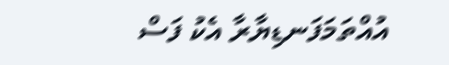އުއްތަމަފަނޑިޔާރާ އެކު ފަސް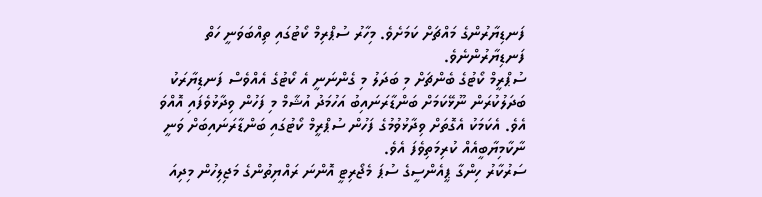ފަނޑިޔާރުންގެ މައްޗަށް ކަމަށެވެ. މިހާރު ސުޕްރިމް ކޯޓުގައި ތިއްބަވަނީ ހަތް ފަނޑިޔާރުންނެވެ.
ސުޕްރީމް ކޯޓުގެ ބެންޗަށް މި ބަދަލު މި ގެންނަނީ އެ ކޯޓުގެ އެއްވެސް ފަނޑިޔާރަކު ބަދަލުކުރަން ނޫޅޭކަމަށް ބަންޑާރަނައިބު އަހުމަދު އުޝާމް މި ފަހުން ވިދާޅުވެފައި އޮއްވަ އެވެ. އެކަމަކު އެގޮތަށް ވިދާޅުވުމުގެ ފަހުން ސުޕްރީމް ކޯޓުގައި ބަންޑާރަނައިބަށް ވަނީ ނާކާމިޔާބީއެއް ކުރިމަތިވެފަ އެވެ.
ސަރުކާރު ހިންގާ ޕީއެންސީގެ ސުޕަ މެޖޯރިޓީ އޮންނަ ރައްޔިތުންގެ މަޖިލިހުން މިދިއަ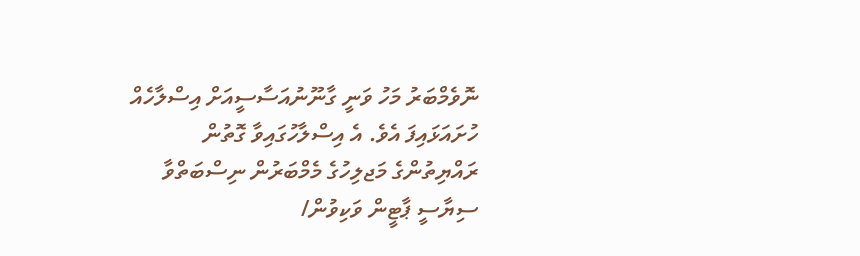ނޮވެމްބަރު މަހު ވަނީ ގާނޫނުއަސާސީއަށް އިސްލާހެއް ހުށައަޅައިފަ އެވެ. އެ އިސްލާހުގައިވާ ގޮތުން ރައްޔިތުންގެ މަޖލިހުގެ މެމްބަރުން ނިސްބަތްވާ ސިޔާސީ ޕާޓީން ވަކިވުން/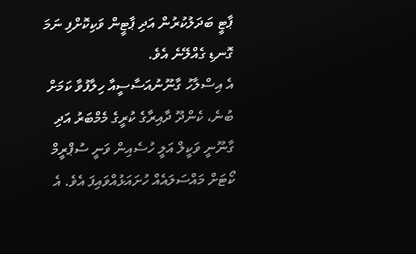ޕާޓީ ބަދަލުކުރުން އަދި ޕާޓީން ވަކިކޮށްފި ނަމަ ގޮނޑި ގެއްލޭނެ އެވެ.
އެ އިސްލާހު ގާނޫނުއަސާސީއާ ހިލާފުވާ ކަމަށް ބުނެ، ކެންދޫ ދާއިރާގެ ކުރީގެ މެމްބަރު އަދި ގާނޫނީ ވަކީލް އަލީ ހުސެއިން ވަނީ ސުޕްރީމް ކޯޓަށް މައްސަލައެއް ހުށައަޅުއްވައިފަ އެވެ. އެ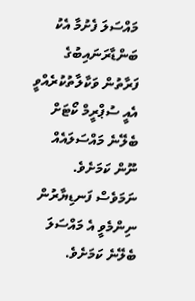މައްސަލަ ފެށުމާ އެކު ބަންޑާރަނައިބުގެ ފަރާތުން ވަކާލާތުކުރެއްވީ އެއީ ސުޕްރީމް ކޯޓަށް ބެލޭނެ މައްސަލައެއް ނޫން ކަމަށެވެ.
ނަމަވެސް ފަނޑިޔާރުން ނިންމެވީ އެ މައްސަލަ ބެލޭނެ ކަމަށެވެ.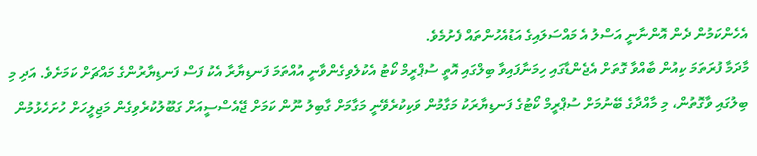އެހެންކަމުން ދެން އޮންނާނީ އަސްލު އެ މައްސަލައިގެ އަޑުއެހުންތައް ފެށުމެވެ.
މާދަމާ ފުރަތަމަ ކިއުން ބާއްވާ ގޮތަށް އެޖެންޑާގައި ހިމަނާފައިވާ ބިލްގައި އޮތީ ސުޕްރީމް ކޯޓު އެކުލެވިގެންވާނީ އުއްތަމަ ފަނޑިޔާރާ އެކު ފަސް ފަނޑިޔާރުންގެ މައްޗަށް ކަމަށެވެ. އަދި މި ބިލުގައި ވާގޮތުން، މި މާއްދާގެ ބޭނުމަށް ސުޕްރީމް ކޯޓުގެ ފަނޑިޔާރަކު މަގާމުން ވަކިކުރެވޭނީ މަގާމަށް ގާބިލު ނޫން ކަމަށް ޖޭއެސްސީއަށް ގަބޫލުކުރެވިގެން މަޖިލީހަށް ހުށަހެޅުމުން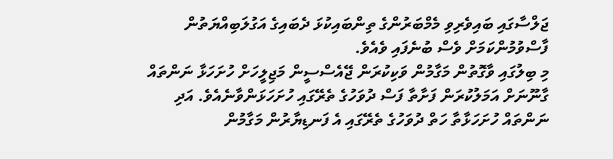ޖަލްސާގައި ބައިވެރިވި މެމްބަރުންގެ ތިންބައިކުޅަ ދެބައިގެ އަގުލަބިއްޔަތުން ފާސްވުމުންކަމަށް ވެސް ބުނެފައި ވެއެވެ.
މި ބިލުގައި ވާގޮތުން މަގާމުން ވަކިކުރަން ޖޭއެސްސީން މަޖިލީހަށް ހުށަހަޅާ ނަންތައް ގާނޫނަށް އަމަލުކުރަން ފަށާތާ ފަސް ދުވަހުގެ ތެރޭގައި ހުށަހަޅަންވާނެއެވެ. އަދި ނަންތައް ހުށަހަޅާތާ ހަތް ދުވަހުގެ ތެރޭގައި އެ ފަނޑިޔާރުން މަގާމުން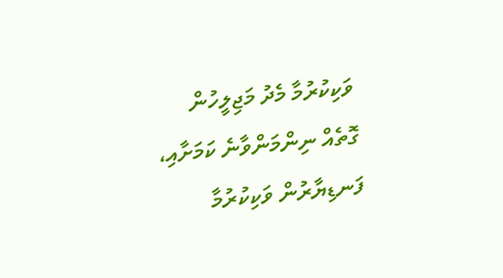ވަކިކުރުމާ މެދު މަޖިލީހުން ގޮތެއް ނިންމަންވާނެ ކަމަށާއި، ފަނޑިޔާރުން ވަކިކުރުމާ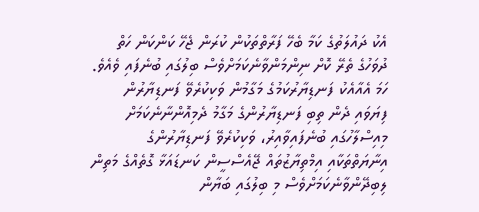އެކު ދައުލަތުގެ ކަމާ ބެހޭ ފަރާތްތަކުން ކުރަން ޖެހޭ ކަންކަން ހަތް ދުވަހުގެ ތެރޭ ކޮށް ނިންމަންވާނެކަމަށްވެސް ބިލުގައި ބުނެފައި ވެއެވެ.
ހަމަ އެއާއެކު ފަނޑިޔާރުކަމުގެ މަގާމުން ވަކިކުރެވޭ ފަނޑިޔާރުން ފިޔަވައި ދެން ތިބި ފަނޑިޔާރުންގެ މަގާމު ދެމިއޮންނާނެކަމަށް މިއިސްލާހުގައި ބުނެފައިވާއިރު، ވަކިކުރެވޭ ފަނޑިޔާރުންގެ އިނާޔަތްތަކާއި އިމްތިޔާޒުތައް ޖޭއެސްސީން ކަނޑައަޅާ ގޮތެއްގެ މަތިން ލިބިދޭންވާނެކަމަށްވެސް މި ބިލުގައި ބަޔާން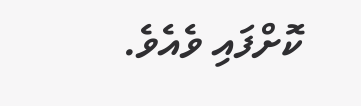ކޮށްފައި ވެއެވެ.